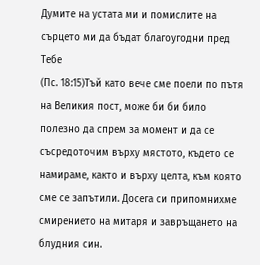Думите на устата ми и помислите на сърцето ми да бъдат благоугодни пред Тебе
(Пс. 18:15)Тъй като вече сме поели по пътя на Великия пост, може би би било полезно да спрем за момент и да се съсредоточим върху мястото, където се намираме, както и върху целта, към която сме се запътили. Досега си припомнихме смирението на митаря и завръщането на блудния син.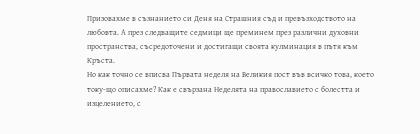Призовахме в съзнанието си Деня на Страшния съд и превъзходството на любовта. А през следващите седмици ще преминем през различни духовни пространства, съсредоточени и достигащи своята кулминация в пътя към Кръста.
Но как точно се вписва Първата неделя на Великия пост във всичко това, което току-що описахме? Как е свързана Неделята на православието с болестта и изцелението, с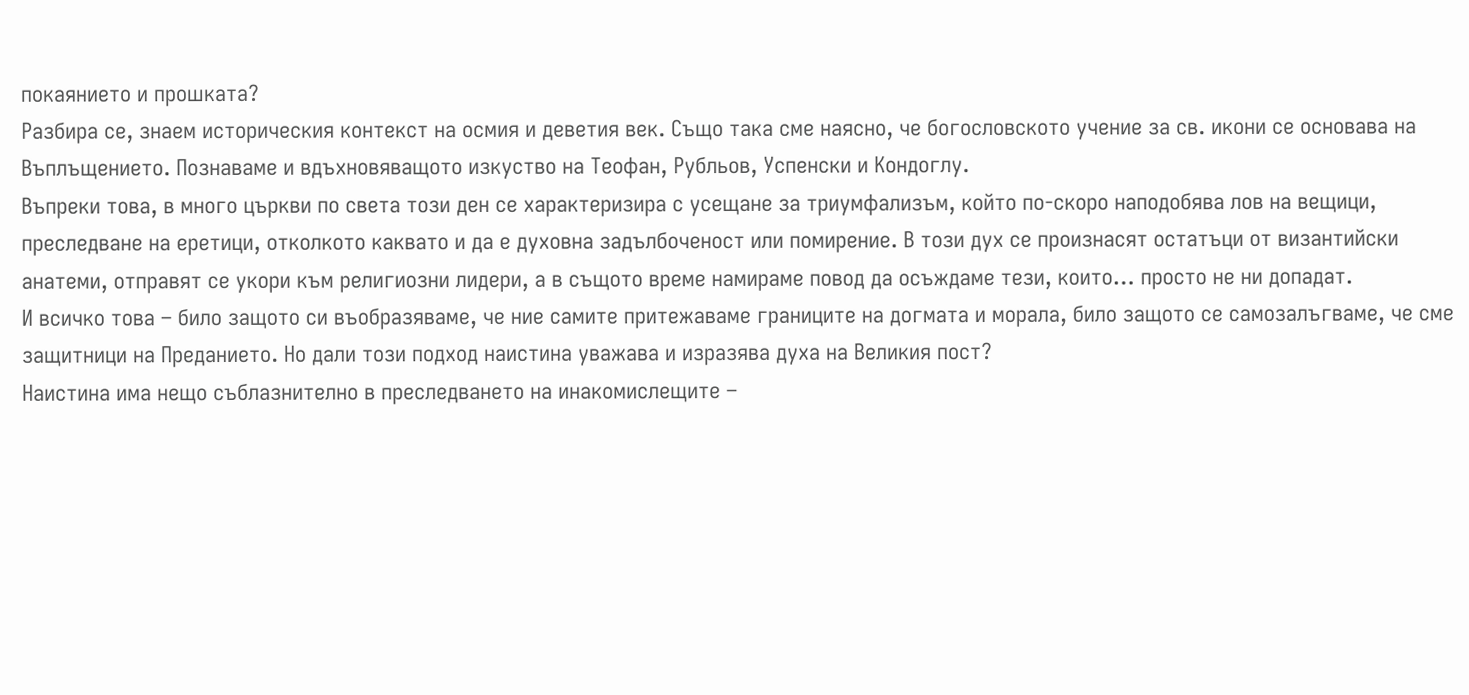покаянието и прошката?
Разбира се, знаем историческия контекст на осмия и деветия век. Също така сме наясно, че богословското учение за св. икони се основава на Въплъщението. Познаваме и вдъхновяващото изкуство на Теофан, Рубльов, Успенски и Кондоглу.
Въпреки това, в много църкви по света този ден се характеризира с усещане за триумфализъм, който по-скоро наподобява лов на вещици, преследване на еретици, отколкото каквато и да е духовна задълбоченост или помирение. В този дух се произнасят остатъци от византийски анатеми, отправят се укори към религиозни лидери, а в същото време намираме повод да осъждаме тези, които… просто не ни допадат.
И всичко това – било защото си въобразяваме, че ние самите притежаваме границите на догмата и морала, било защото се самозалъгваме, че сме защитници на Преданието. Но дали този подход наистина уважава и изразява духа на Великия пост?
Наистина има нещо съблазнително в преследването на инакомислещите –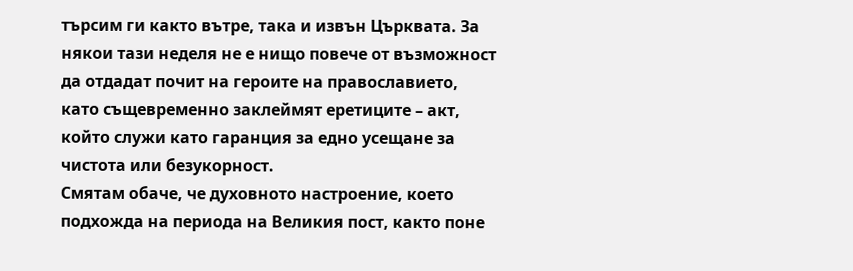търсим ги както вътре, така и извън Църквата. За някои тази неделя не е нищо повече от възможност да отдадат почит на героите на православието, като същевременно заклеймят еретиците – акт, който служи като гаранция за едно усещане за чистота или безукорност.
Смятам обаче, че духовното настроение, което подхожда на периода на Великия пост, както поне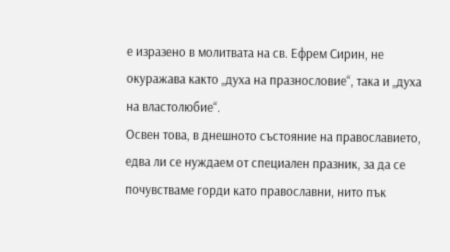е изразено в молитвата на св. Ефрем Сирин, не окуражава както „духа на празнословие“, така и „духа на властолюбие“.
Освен това, в днешното състояние на православието, едва ли се нуждаем от специален празник, за да се почувстваме горди като православни, нито пък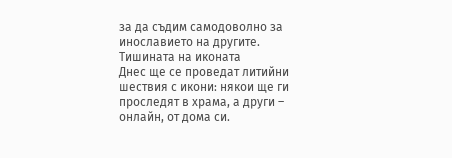за да съдим самодоволно за инославието на другите.
Тишината на иконата
Днес ще се проведат литийни шествия с икони: някои ще ги проследят в храма, а други – онлайн, от дома си.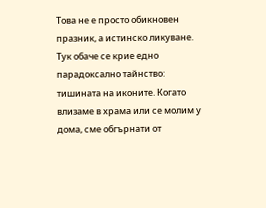Това не е просто обикновен празник, а истинско ликуване.
Тук обаче се крие едно парадоксално тайнство: тишината на иконите. Когато влизаме в храма или се молим у дома, сме обгърнати от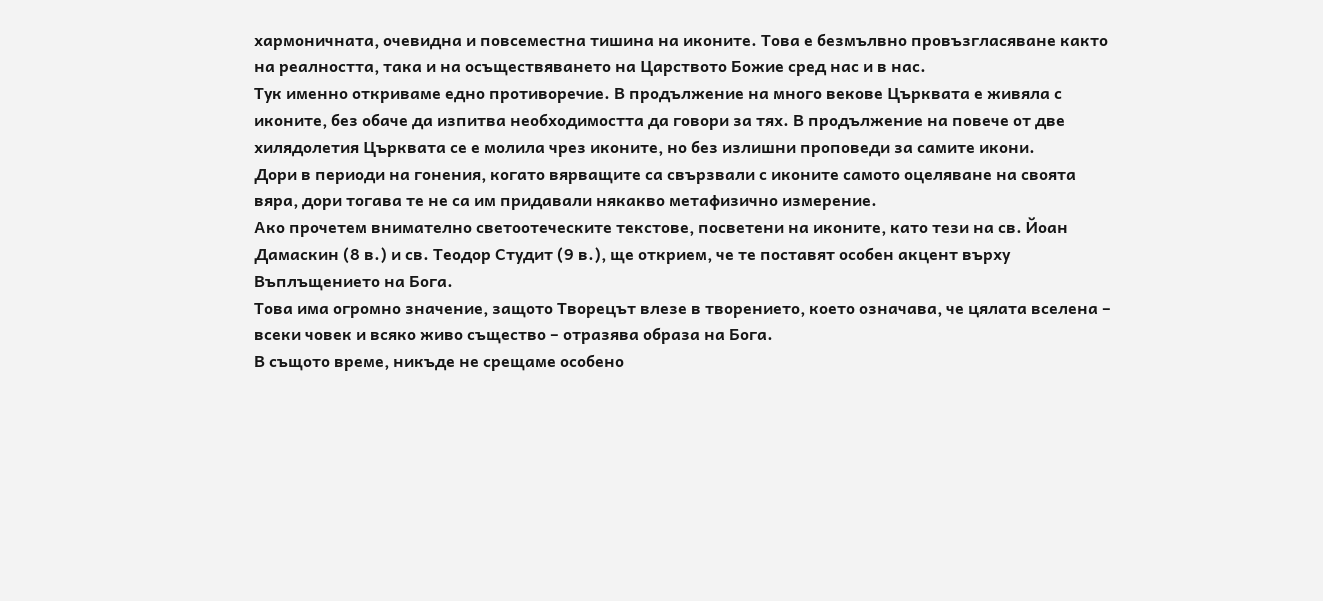хармоничната, очевидна и повсеместна тишина на иконите. Това е безмълвно провъзгласяване както на реалността, така и на осъществяването на Царството Божие сред нас и в нас.
Тук именно откриваме едно противоречие. В продължение на много векове Църквата е живяла с иконите, без обаче да изпитва необходимостта да говори за тях. В продължение на повече от две хилядолетия Църквата се е молила чрез иконите, но без излишни проповеди за самите икони.
Дори в периоди на гонения, когато вярващите са свързвали с иконите самото оцеляване на своята вяра, дори тогава те не са им придавали някакво метафизично измерение.
Ако прочетем внимателно светоотеческите текстове, посветени на иконите, като тези на св. Йоан Дамаскин (8 в.) и св. Теодор Студит (9 в.), ще открием, че те поставят особен акцент върху Въплъщението на Бога.
Това има огромно значение, защото Творецът влезе в творението, което означава, че цялата вселена – всеки човек и всяко живо същество – отразява образа на Бога.
В същото време, никъде не срещаме особено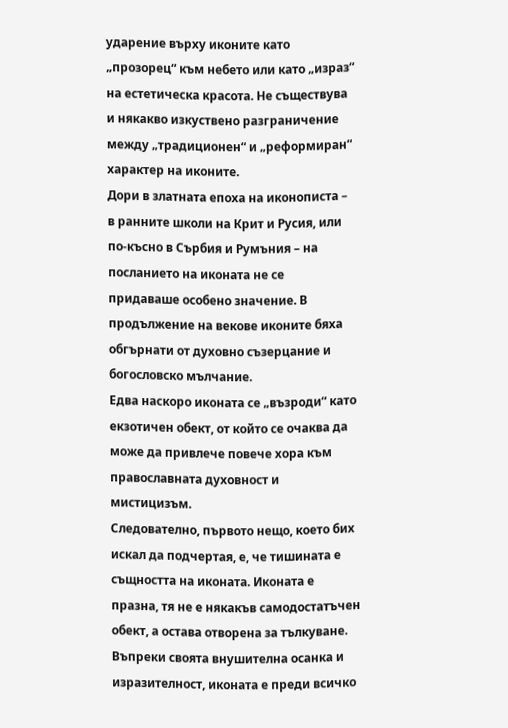ударение върху иконите като „прозорец“ към небето или като „израз“ на естетическа красота. Не съществува и някакво изкуствено разграничение между „традиционен“ и „реформиран“ характер на иконите.
Дори в златната епоха на иконописта – в ранните школи на Крит и Русия, или по-късно в Сърбия и Румъния – на посланието на иконата не се придаваше особено значение. В продължение на векове иконите бяха обгърнати от духовно съзерцание и богословско мълчание.
Едва наскоро иконата се „възроди“ като екзотичен обект, от който се очаква да може да привлече повече хора към православната духовност и мистицизъм.
Следователно, първото нещо, което бих искал да подчертая, е, че тишината е същността на иконата. Иконата е празна, тя не е някакъв самодостатъчен обект, а остава отворена за тълкуване. Въпреки своята внушителна осанка и изразителност, иконата е преди всичко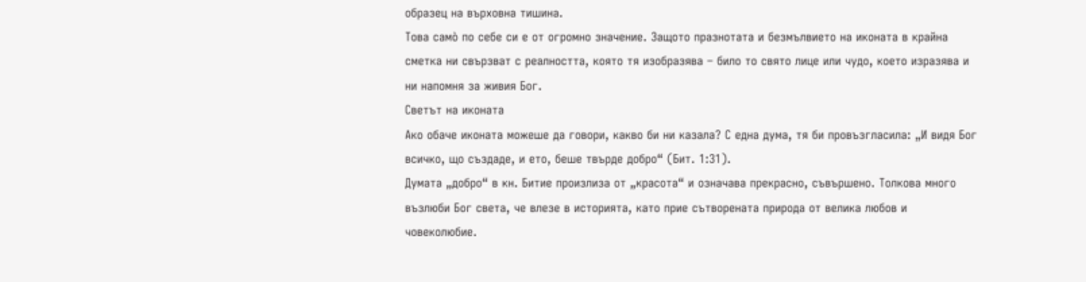образец на върховна тишина.
Това самò по себе си е от огромно значение. Защото празнотата и безмълвието на иконата в крайна сметка ни свързват с реалността, която тя изобразява – било то свято лице или чудо, което изразява и ни напомня за живия Бог.
Светът на иконата
Ако обаче иконата можеше да говори, какво би ни казала? С една дума, тя би провъзгласила: „И видя Бог всичко, що създаде, и ето, беше твърде добро“ (Бит. 1:31).
Думата „добро“ в кн. Битие произлиза от „красота“ и означава прекрасно, съвършено. Толкова много възлюби Бог света, че влезе в историята, като прие сътворената природа от велика любов и човеколюбие.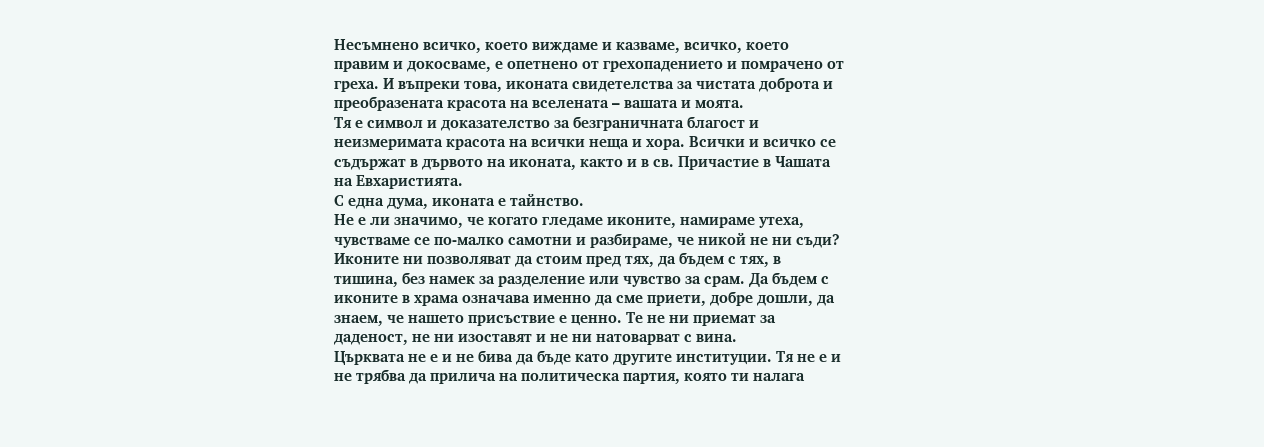Несъмнено всичко, което виждаме и казваме, всичко, което правим и докосваме, е опетнено от грехопадението и помрачено от греха. И въпреки това, иконата свидетелства за чистата доброта и преобразената красота на вселената – вашата и моята.
Тя е символ и доказателство за безграничната благост и неизмеримата красота на всички неща и хора. Всички и всичко се съдържат в дървото на иконата, както и в св. Причастие в Чашата на Евхаристията.
С една дума, иконата е тайнство.
Не е ли значимо, че когато гледаме иконите, намираме утеха, чувстваме се по-малко самотни и разбираме, че никой не ни съди?
Иконите ни позволяват да стоим пред тях, да бъдем с тях, в тишина, без намек за разделение или чувство за срам. Да бъдем с иконите в храма означава именно да сме приети, добре дошли, да знаем, че нашето присъствие е ценно. Те не ни приемат за даденост, не ни изоставят и не ни натоварват с вина.
Църквата не е и не бива да бъде като другите институции. Тя не е и не трябва да прилича на политическа партия, която ти налага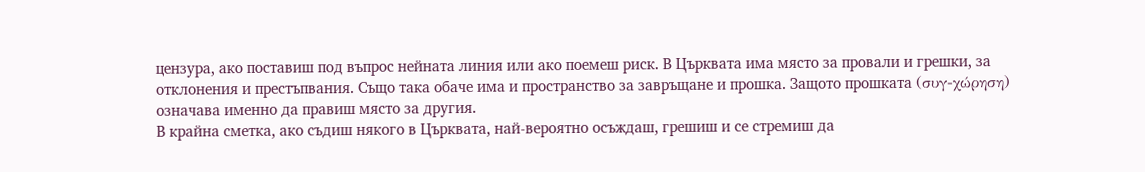цензура, ако поставиш под въпрос нейната линия или ако поемеш риск. В Църквата има място за провали и грешки, за отклонения и престъпвания. Също така обаче има и пространство за завръщане и прошка. Защото прошката (συγ-χώρηση) означава именно да правиш място за другия.
В крайна сметка, ако съдиш някого в Църквата, най-вероятно осъждаш, грешиш и се стремиш да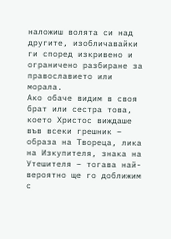наложиш волята си над другите, изобличавайки ги според изкривено и ограничено разбиране за православието или морала.
Ако обаче видим в своя брат или сестра това, което Христос виждаше във всеки грешник – образа на Твореца, лика на Изкупителя, знака на Утешителя – тогава най-вероятно ще го доближим с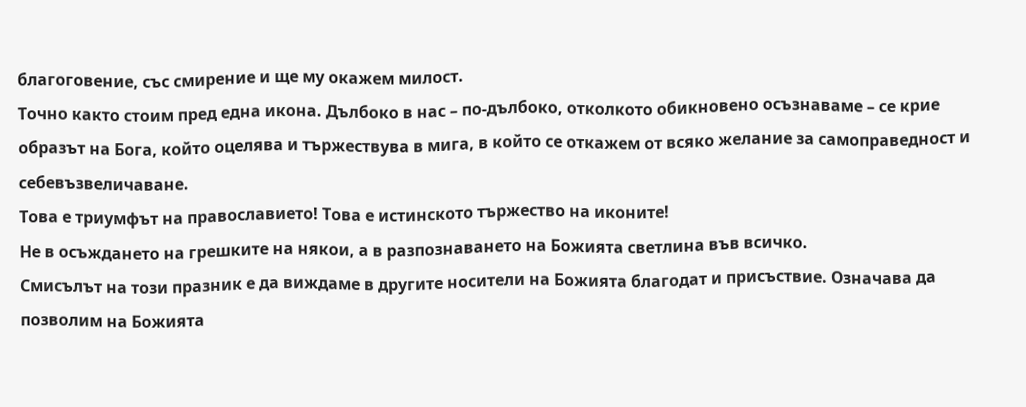благоговение, със смирение и ще му окажем милост.
Точно както стоим пред една икона. Дълбоко в нас – по-дълбоко, отколкото обикновено осъзнаваме – се крие образът на Бога, който оцелява и тържествува в мига, в който се откажем от всяко желание за самоправедност и себевъзвеличаване.
Това е триумфът на православието! Това е истинското тържество на иконите!
Не в осъждането на грешките на някои, а в разпознаването на Божията светлина във всичко.
Смисълът на този празник е да виждаме в другите носители на Божията благодат и присъствие. Означава да позволим на Божията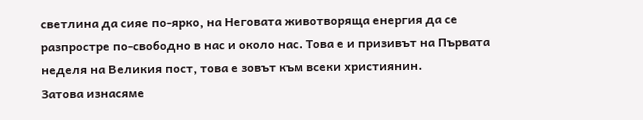светлина да сияе по-ярко, на Неговата животворяща енергия да се разпростре по-свободно в нас и около нас. Това е и призивът на Първата неделя на Великия пост, това е зовът към всеки християнин.
Затова изнасяме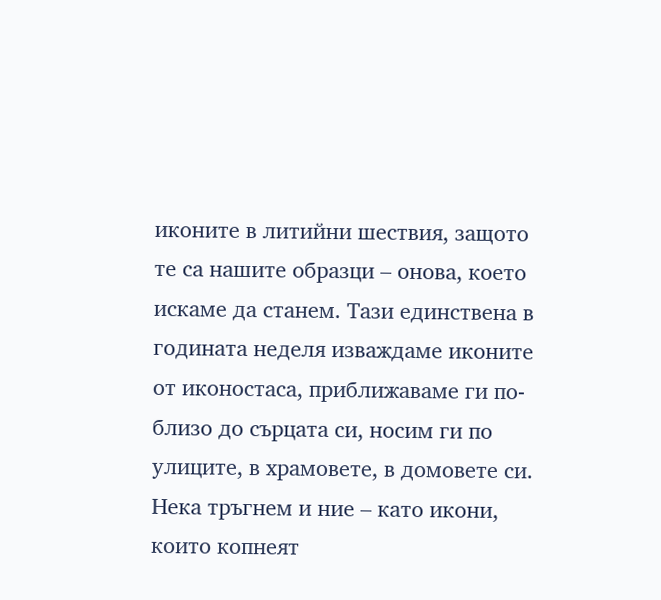иконите в литийни шествия, защото те са нашите образци – онова, което искаме да станем. Тази единствена в годината неделя изваждаме иконите от иконостаса, приближаваме ги по-близо до сърцата си, носим ги по улиците, в храмовете, в домовете си. Нека тръгнем и ние – като икони, които копнеят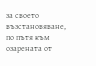за своето възстановяване, по пътя към озарената от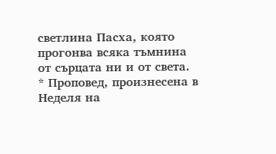светлина Пасха, която прогонва всяка тъмнина от сърцата ни и от света.
* Проповед, произнесена в Неделя на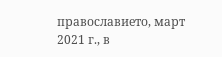православието, март 2021 г., в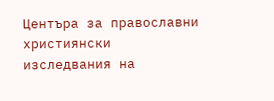Центъра за православни християнски изследвания на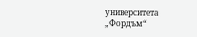университета „Фордъм“